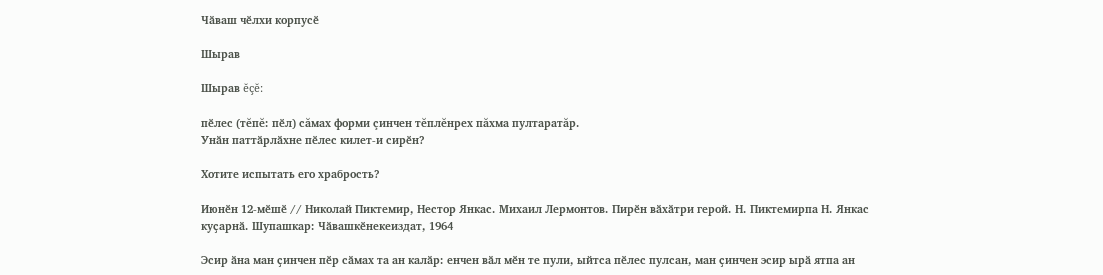Чӑваш чӗлхи корпусӗ

Шырав

Шырав ĕçĕ:

пӗлес (тĕпĕ: пӗл) сăмах форми çинчен тĕплĕнрех пăхма пултаратăр.
Унӑн паттӑрлӑхне пӗлес килет-и сирӗн?

Хотите испытать его храбрость?

Июнӗн 12-мӗшӗ // Николай Пиктемир, Нестор Янкас. Михаил Лермонтов. Пирӗн вӑхӑтри герой. Н. Пиктемирпа Н. Янкас куҫарнӑ. Шупашкар: Чӑвашкӗнекеиздат, 1964

Эсир ӑна ман ҫинчен пӗр сӑмах та ан калӑр: енчен вӑл мӗн те пули, ыйтса пӗлес пулсан, ман ҫинчен эсир ырӑ ятпа ан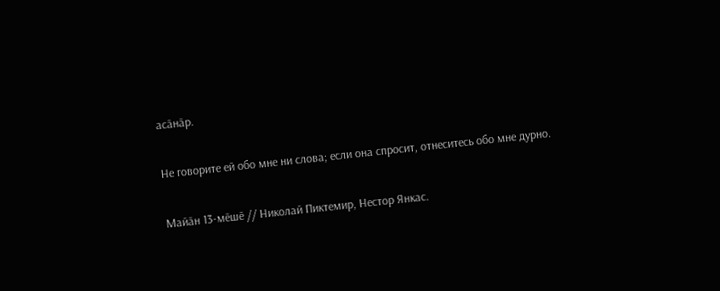асӑнӑр.

Не говорите ей обо мне ни слова; если она спросит, отнеситесь обо мне дурно.

Майӑн 13-мӗшӗ // Николай Пиктемир, Нестор Янкас.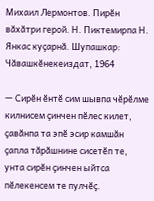Михаил Лермонтов. Пирӗн вӑхӑтри герой. Н. Пиктемирпа Н. Янкас куҫарнӑ. Шупашкар: Чӑвашкӗнекеиздат, 1964

— Сирӗн ӗнтӗ сим шывпа чӗрӗлме килнисем ҫинчен пӗлес килет, ҫавӑнпа та эпӗ эсир камшӑн ҫапла тӑрӑшнине сисетӗп те, унта сирӗн ҫинчен ыйтса пӗлекенсем те пулчӗҫ.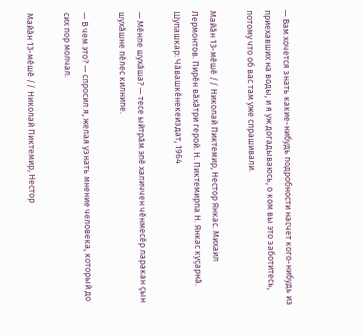— Вам хочется знать какие-нибудь подробности насчет кого-нибудь из приехавших на воды, и я уж догадываюсь, о ком вы это заботитесь, потому что об вас там уже спрашивали.

Майӑн 13-мӗшӗ // Николай Пиктемир, Нестор Янкас. Михаил Лермонтов. Пирӗн вӑхӑтри герой. Н. Пиктемирпа Н. Янкас куҫарнӑ. Шупашкар: Чӑвашкӗнекеиздат, 1964

— Мӗнле шухӑша? — тесе ыйтрӑм эпӗ халиччен чӗнмесӗр ларакан ҫын шухӑшне пӗлес килнипе.

— В чем это? — спросил я, желая узнать мнение человека, который до сих пор молчал.

Майӑн 13-мӗшӗ // Николай Пиктемир, Нестор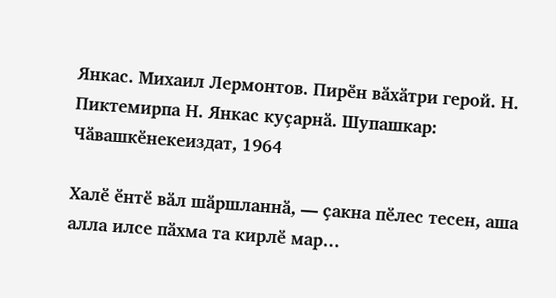Янкас. Михаил Лермонтов. Пирӗн вӑхӑтри герой. Н. Пиктемирпа Н. Янкас куҫарнӑ. Шупашкар: Чӑвашкӗнекеиздат, 1964

Халӗ ӗнтӗ вӑл шӑршланнӑ, — ҫакна пӗлес тесен, аша алла илсе пӑхма та кирлӗ мар…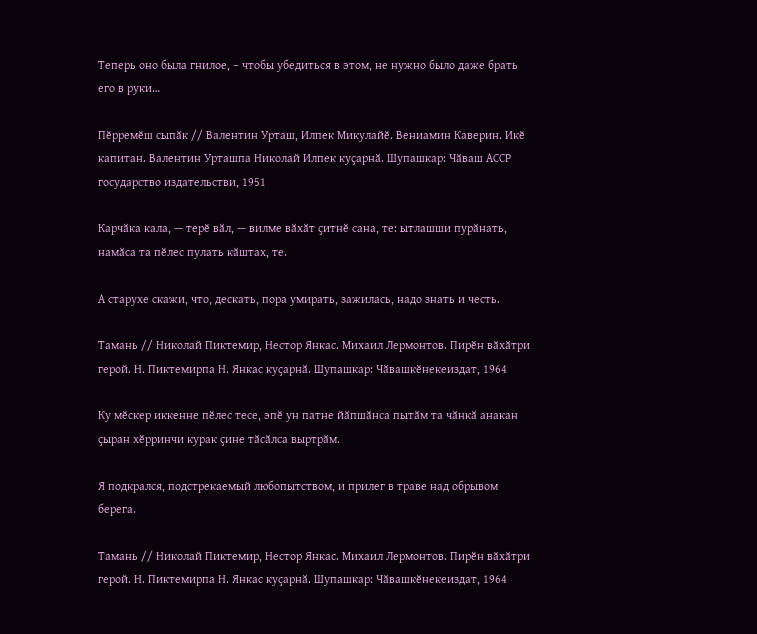Теперь оно была гнилое, – чтобы убедиться в этом, не нужно было даже брать его в руки…

Пӗрремӗш сыпӑк // Валентин Урташ, Илпек Микулайӗ. Вениамин Каверин. Икӗ капитан. Валентин Урташпа Николай Илпек куҫарнӑ. Шупашкар: Чӑваш АССР государство издательстви, 1951

Карчӑка кала, — терӗ вӑл, — вилме вӑхӑт ҫитнӗ сана, те: ытлашши пурӑнать, намӑса та пӗлес пулать кӑштах, те.

А старухе скажи, что, дескать, пора умирать, зажилась, надо знать и честь.

Тамань // Николай Пиктемир, Нестор Янкас. Михаил Лермонтов. Пирӗн вӑхӑтри герой. Н. Пиктемирпа Н. Янкас куҫарнӑ. Шупашкар: Чӑвашкӗнекеиздат, 1964

Ку мӗскер иккенне пӗлес тесе, эпӗ ун патне йӑпшӑнса пытӑм та чӑнкӑ анакан ҫыран хӗрринчи курак ҫине тӑсӑлса выртрӑм.

Я подкрался, подстрекаемый любопытством, и прилег в траве над обрывом берега.

Тамань // Николай Пиктемир, Нестор Янкас. Михаил Лермонтов. Пирӗн вӑхӑтри герой. Н. Пиктемирпа Н. Янкас куҫарнӑ. Шупашкар: Чӑвашкӗнекеиздат, 1964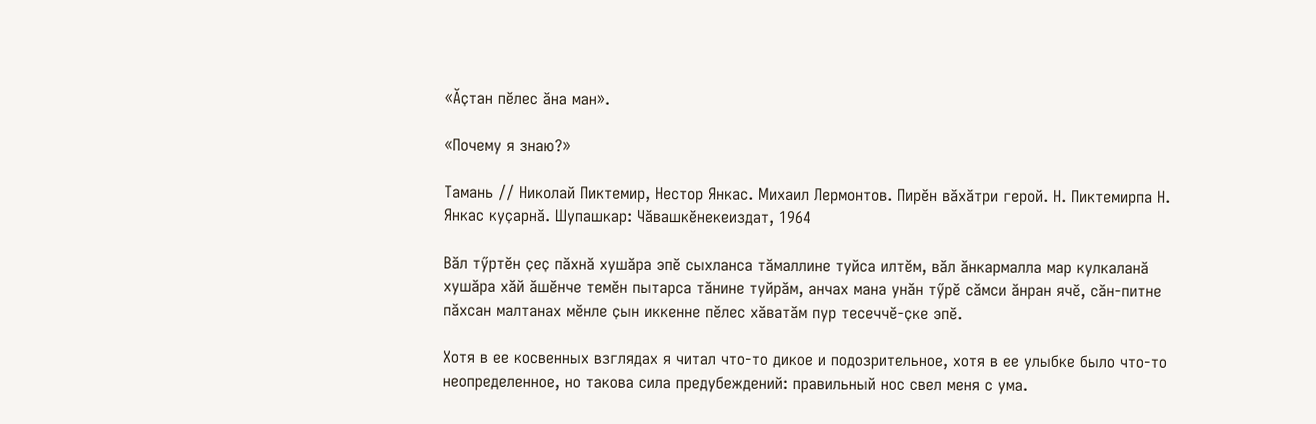«Ӑҫтан пӗлес ӑна ман».

«Почему я знаю?»

Тамань // Николай Пиктемир, Нестор Янкас. Михаил Лермонтов. Пирӗн вӑхӑтри герой. Н. Пиктемирпа Н. Янкас куҫарнӑ. Шупашкар: Чӑвашкӗнекеиздат, 1964

Вӑл тӳртӗн ҫеҫ пӑхнӑ хушӑра эпӗ сыхланса тӑмаллине туйса илтӗм, вӑл ӑнкармалла мар кулкаланӑ хушӑра хӑй ӑшӗнче темӗн пытарса тӑнине туйрӑм, анчах мана унӑн тӳрӗ сӑмси ӑнран ячӗ, сӑн-питне пӑхсан малтанах мӗнле ҫын иккенне пӗлес хӑватӑм пур тесеччӗ-ҫке эпӗ.

Хотя в ее косвенных взглядах я читал что-то дикое и подозрительное, хотя в ее улыбке было что-то неопределенное, но такова сила предубеждений: правильный нос свел меня с ума.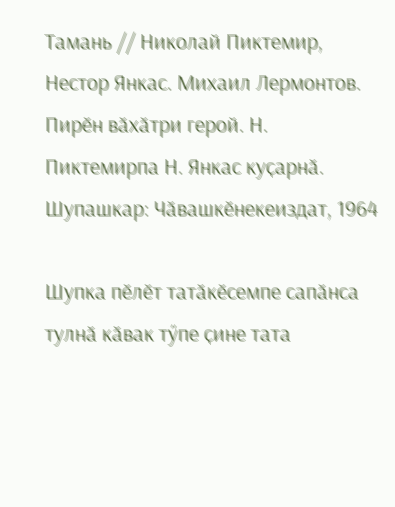Тамань // Николай Пиктемир, Нестор Янкас. Михаил Лермонтов. Пирӗн вӑхӑтри герой. Н. Пиктемирпа Н. Янкас куҫарнӑ. Шупашкар: Чӑвашкӗнекеиздат, 1964

Шупка пӗлӗт татӑкӗсемпе сапӑнса тулнӑ кӑвак тӳпе ҫине тата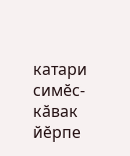катари симӗс-кӑвак йӗрпе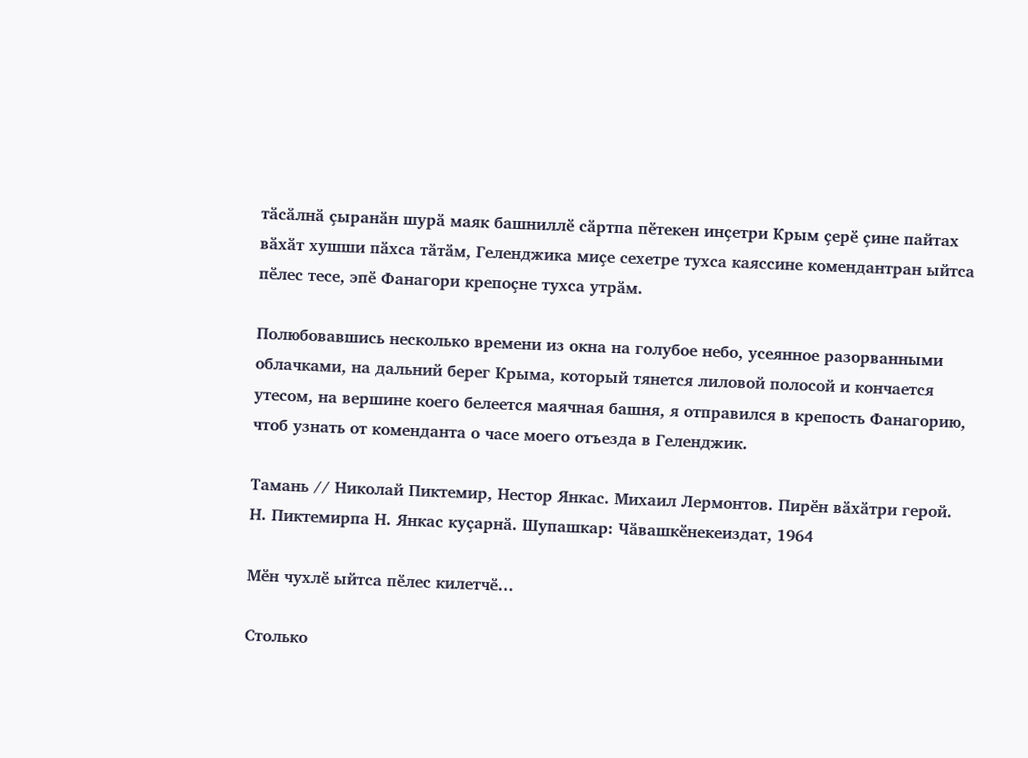тӑсӑлнӑ ҫыранӑн шурӑ маяк башниллӗ сӑртпа пӗтекен инҫетри Крым ҫерӗ ҫине пайтах вӑхӑт хушши пӑхса тӑтӑм, Геленджика миҫе сехетре тухса каяссине комендантран ыйтса пӗлес тесе, эпӗ Фанагори крепоҫне тухса утрӑм.

Полюбовавшись несколько времени из окна на голубое небо, усеянное разорванными облачками, на дальний берег Крыма, который тянется лиловой полосой и кончается утесом, на вершине коего белеется маячная башня, я отправился в крепость Фанагорию, чтоб узнать от коменданта о часе моего отъезда в Геленджик.

Тамань // Николай Пиктемир, Нестор Янкас. Михаил Лермонтов. Пирӗн вӑхӑтри герой. Н. Пиктемирпа Н. Янкас куҫарнӑ. Шупашкар: Чӑвашкӗнекеиздат, 1964

Мӗн чухлӗ ыйтса пӗлес килетчӗ…

Столько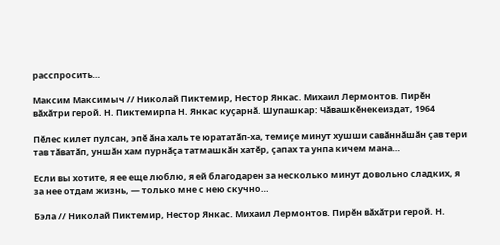расспросить…

Максим Максимыч // Николай Пиктемир, Нестор Янкас. Михаил Лермонтов. Пирӗн вӑхӑтри герой. Н. Пиктемирпа Н. Янкас куҫарнӑ. Шупашкар: Чӑвашкӗнекеиздат, 1964

Пӗлес килет пулсан, эпӗ ӑна халь те юрататӑп-ха, темиҫе минут хушши савӑннӑшӑн ҫав тери тав тӑватӑп, уншӑн хам пурнӑҫа татмашкӑн хатӗр, ҫапах та унпа кичем мана…

Если вы хотите, я ее еще люблю, я ей благодарен за несколько минут довольно сладких, я за нее отдам жизнь, — только мне с нею скучно…

Бэла // Николай Пиктемир, Нестор Янкас. Михаил Лермонтов. Пирӗн вӑхӑтри герой. Н.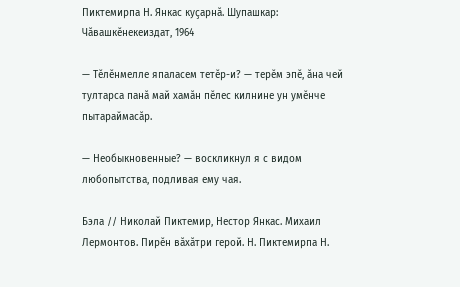Пиктемирпа Н. Янкас куҫарнӑ. Шупашкар: Чӑвашкӗнекеиздат, 1964

— Тӗлӗнмелле япаласем тетӗр-и? — терӗм эпӗ, ӑна чей тултарса панӑ май хамӑн пӗлес килнине ун умӗнче пытараймасӑр.

— Необыкновенные? — воскликнул я с видом любопытства, подливая ему чая.

Бэла // Николай Пиктемир, Нестор Янкас. Михаил Лермонтов. Пирӗн вӑхӑтри герой. Н. Пиктемирпа Н.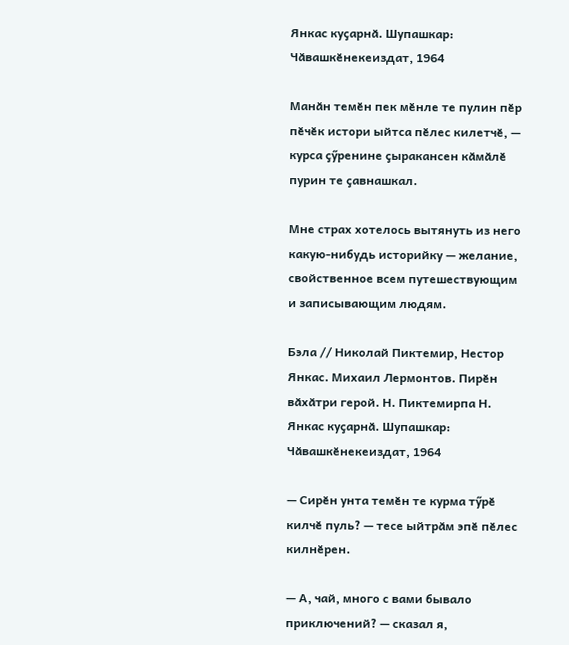Янкас куҫарнӑ. Шупашкар: Чӑвашкӗнекеиздат, 1964

Манӑн темӗн пек мӗнле те пулин пӗр пӗчӗк истори ыйтса пӗлес килетчӗ, — курса ҫӳренине ҫыракансен кӑмӑлӗ пурин те ҫавнашкал.

Мне страх хотелось вытянуть из него какую-нибудь историйку — желание, свойственное всем путешествующим и записывающим людям.

Бэла // Николай Пиктемир, Нестор Янкас. Михаил Лермонтов. Пирӗн вӑхӑтри герой. Н. Пиктемирпа Н. Янкас куҫарнӑ. Шупашкар: Чӑвашкӗнекеиздат, 1964

— Сирӗн унта темӗн те курма тӳрӗ килчӗ пуль? — тесе ыйтрӑм эпӗ пӗлес килнӗрен.

— А, чай, много с вами бывало приключений? — сказал я,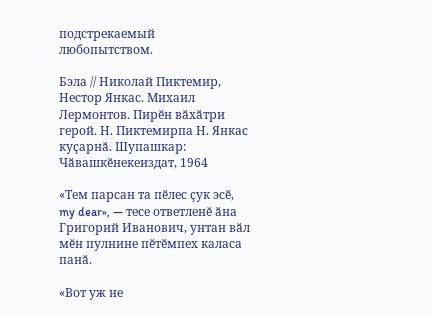подстрекаемый любопытством.

Бэла // Николай Пиктемир, Нестор Янкас. Михаил Лермонтов. Пирӗн вӑхӑтри герой. Н. Пиктемирпа Н. Янкас куҫарнӑ. Шупашкар: Чӑвашкӗнекеиздат, 1964

«Тем парсан та пӗлес ҫук эсӗ, my dear», — тесе ответленӗ ӑна Григорий Иванович, унтан вӑл мӗн пулнине пӗтӗмпех каласа панӑ.

«Вот уж не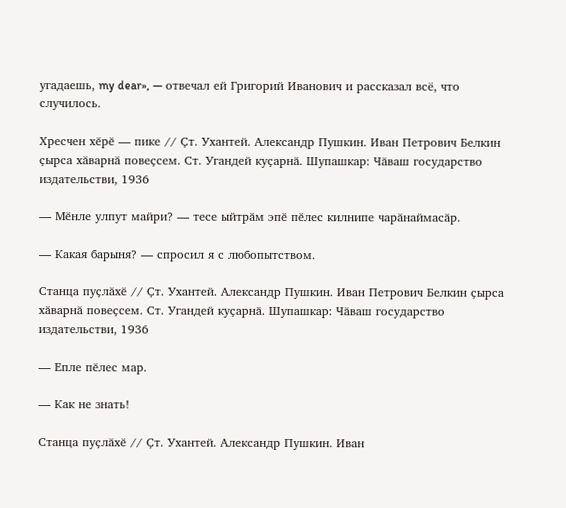угадаешь, my dear», — отвечал ей Григорий Иванович и рассказал всё, что случилось.

Хресчен хӗрӗ — пике // Ҫт. Ухантей. Александр Пушкин. Иван Петрович Белкин ҫырса хӑварнӑ повеҫсем. Ст. Угандей куҫарнӑ. Шупашкар: Чӑваш государство издательстви, 1936

— Мӗнле улпут майри? — тесе ыйтрӑм эпӗ пӗлес килнипе чарӑнаймасӑр.

— Какая барыня? — спросил я с любопытством.

Станца пуҫлӑхӗ // Ҫт. Ухантей. Александр Пушкин. Иван Петрович Белкин ҫырса хӑварнӑ повеҫсем. Ст. Угандей куҫарнӑ. Шупашкар: Чӑваш государство издательстви, 1936

— Епле пӗлес мар.

— Как не знать!

Станца пуҫлӑхӗ // Ҫт. Ухантей. Александр Пушкин. Иван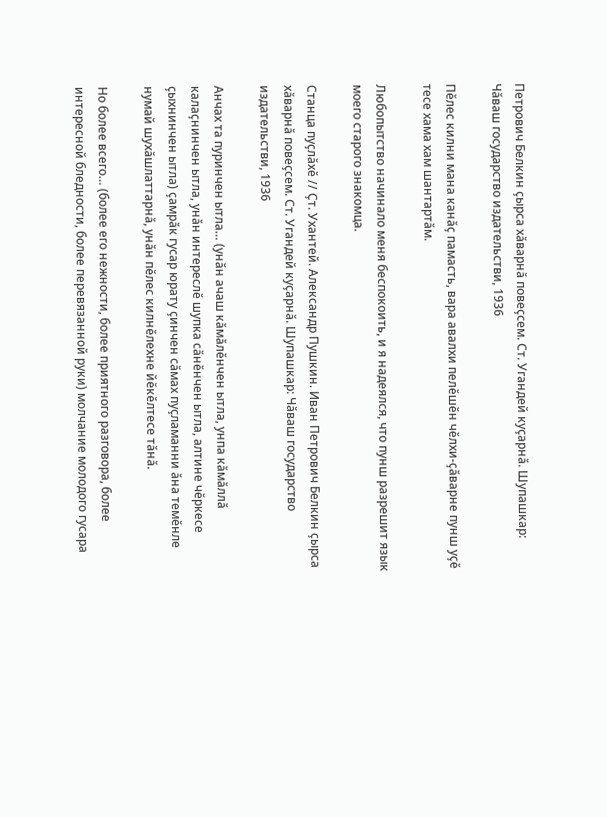Петрович Белкин ҫырса хӑварнӑ повеҫсем. Ст. Угандей куҫарнӑ. Шупашкар: Чӑваш государство издательстви, 1936

Пӗлес килни мана канӑҫ памасть, вара авалхи пелӗшӗн чӗлхи-ҫӑварне пунш уҫӗ тесе хама хам шантартӑм.

Любопытство начинало меня беспокоить, и я надеялся, что пунш разрешит язык моего старого знакомца.

Станца пуҫлӑхӗ // Ҫт. Ухантей. Александр Пушкин. Иван Петрович Белкин ҫырса хӑварнӑ повеҫсем. Ст. Угандей куҫарнӑ. Шупашкар: Чӑваш государство издательстви, 1936

Анчах та пуринчен ытла… (унӑн ачаш кӑмӑлӗнчен ытла, унпа кӑмӑллӑ калаҫнинчен ытла, унӑн интереслӗ шупка сӑнӗнчен ытла, алтине чӗркесе ҫыхнинчен ытла) ҫамрӑк гусар юрату ҫинчен сӑмах пуҫламанни ӑна темӗнле нумай шухӑшлаттарнӑ, унӑн пӗлес килнӗлехне йӗкӗлтесе тӑнӑ.

Но более всего… (более его нежности, более приятного разговора, более интересной бледности, более перевязанной руки) молчание молодого гусара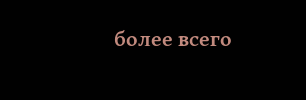более всего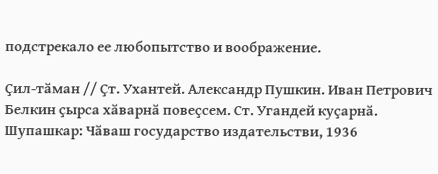подстрекало ее любопытство и воображение.

Ҫил-тӑман // Ҫт. Ухантей. Александр Пушкин. Иван Петрович Белкин ҫырса хӑварнӑ повеҫсем. Ст. Угандей куҫарнӑ. Шупашкар: Чӑваш государство издательстви, 1936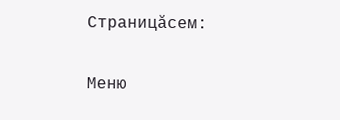Страницăсем:

Меню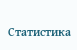Статистика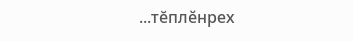...тĕплӗнрех